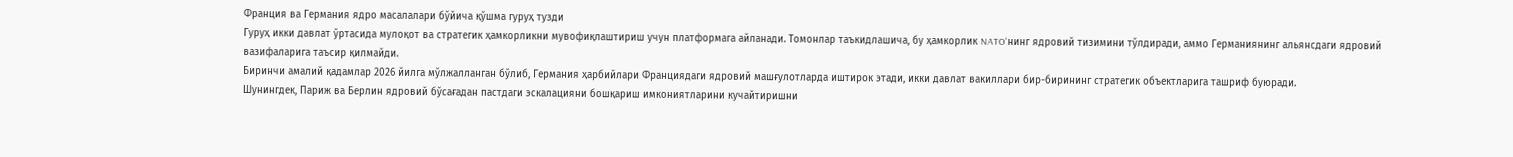Франция ва Германия ядро масалалари бўйича қўшма гуруҳ тузди
Гуруҳ икки давлат ўртасида мулоқот ва стратегик ҳамкорликни мувофиқлаштириш учун платформага айланади. Томонлар таъкидлашича, бу ҳамкорлик NATO'нинг ядровий тизимини тўлдиради, аммо Германиянинг альянсдаги ядровий вазифаларига таъсир қилмайди.
Биринчи амалий қадамлар 2026 йилга мўлжалланган бўлиб, Германия ҳарбийлари Франциядаги ядровий машғулотларда иштирок этади, икки давлат вакиллари бир-бирининг стратегик объектларига ташриф буюради.
Шунингдек, Париж ва Берлин ядровий бўсағадан пастдаги эскалацияни бошқариш имкониятларини кучайтиришни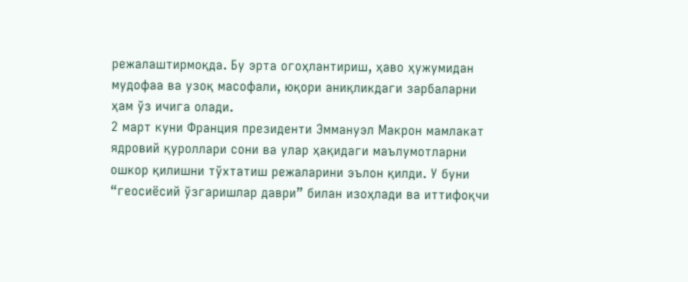режалаштирмоқда. Бу эрта огоҳлантириш, ҳаво ҳужумидан мудофаа ва узоқ масофали, юқори аниқликдаги зарбаларни ҳам ўз ичига олади.
2 март куни Франция президенти Эммануэл Макрон мамлакат ядровий қуроллари сони ва улар ҳақидаги маълумотларни ошкор қилишни тўхтатиш режаларини эълон қилди. У буни “геосиёсий ўзгаришлар даври” билан изоҳлади ва иттифоқчи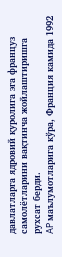давлатларга ядровий қуролига эга француз самолётларини вақтинча жойлаштиришга рухсат берди.
AP маълумотларига кўра, Франция камида 1992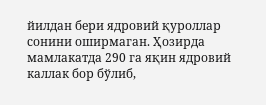йилдан бери ядровий қуроллар сонини оширмаган. Ҳозирда мамлакатда 290 га яқин ядровий каллак бор бўлиб,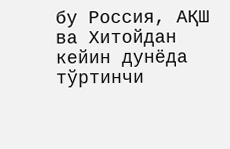бу Россия, АҚШ ва Хитойдан кейин дунёда тўртинчи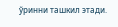ўринни ташкил этади.